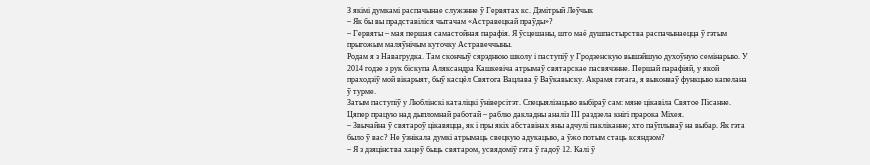З якімі думкамі распачынае служэнне ў Гервятах кс. Дзмітрый Леўчык
– Як бы вы прадставіліся чытачам «Астравецкай праўды»?
– Гервяты – мая першая самастойная парафія. Я ўсцешаны, што маё душпастырства распачынаецца ў гэтым прыгожым маляўнічым куточку Астравеччыны.
Родам я з Навагрудка. Там скончыў сярэднюю школу і паступіў у Гродзенскую вышэйшую духоўную семінарыю. У 2014 годзе з рук біскупа Аляксандра Кашкевіча атрымаў святарскае пасвячэнне. Першай парафіяй, у якой праходзіў мой вікарыят, быў касцёл Святога Вацлава ў Ваўкавыску. Акрамя гэтага, я выконваў функцыю капелана ў турме.
Затым паступіў у Люблінскі каталіцкі ўніверсітэт. Спецыялізацыю выбіраў сам: мяне цікавіла Святое Пісанне. Цяпер працую над дыпломнай работай – раблю дакладны аналіз ІІІ раздзела кнігі прарока Міхея.
– Звычайна ў святароў цікавяцца, як і пры якіх абставінах яны адчулі пакліканне; хто паўплываў на выбар. Як гэта было ў вас? Не ўзнікала думкі атрымаць свецкую адукацыю, а ўжо потым стаць ксяндзом?
– Я з дзяцінства хацеў быць святаром, усвядоміў гэта ў гадоў 12. Калі ў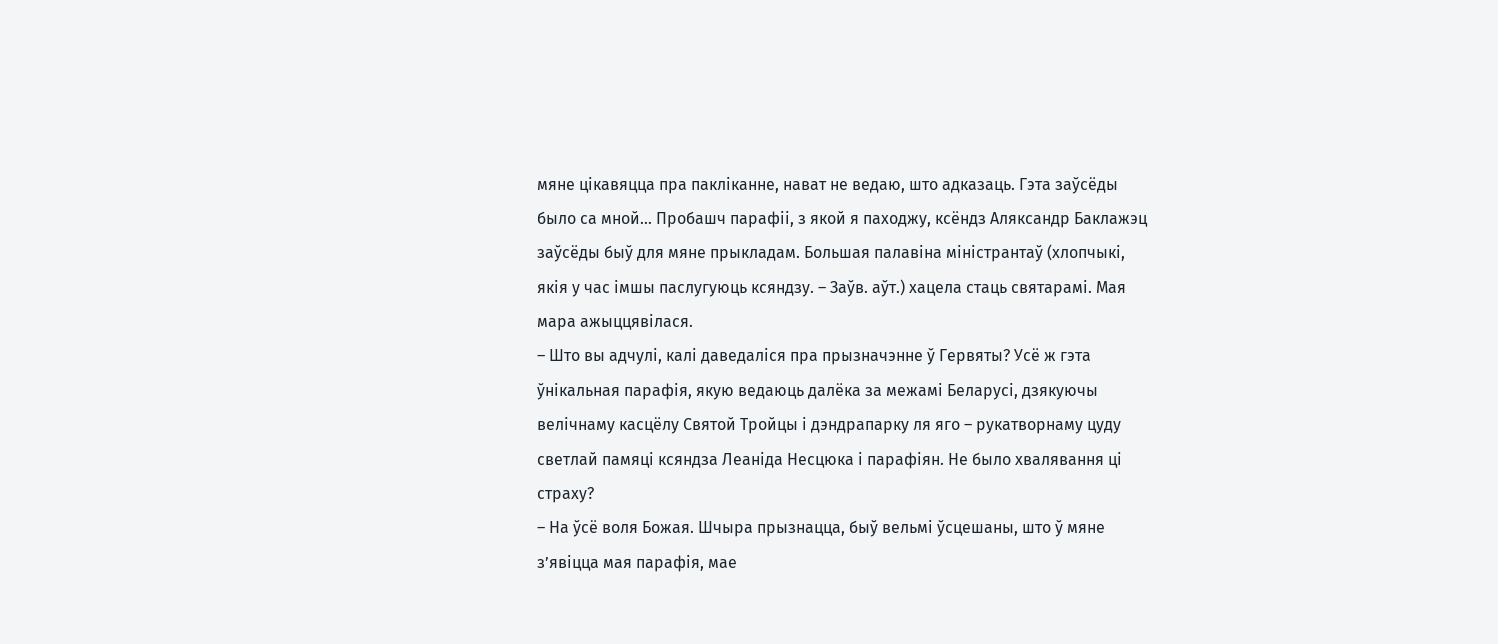мяне цікавяцца пра пакліканне, нават не ведаю, што адказаць. Гэта заўсёды было са мной… Пробашч парафіі, з якой я паходжу, ксёндз Аляксандр Баклажэц заўсёды быў для мяне прыкладам. Большая палавіна міністрантаў (хлопчыкі, якія у час імшы паслугуюць ксяндзу. – Заўв. аўт.) хацела стаць святарамі. Мая мара ажыццявілася.
– Што вы адчулі, калі даведаліся пра прызначэнне ў Гервяты? Усё ж гэта ўнікальная парафія, якую ведаюць далёка за межамі Беларусі, дзякуючы велічнаму касцёлу Святой Тройцы і дэндрапарку ля яго – рукатворнаму цуду светлай памяці ксяндза Леаніда Несцюка і парафіян. Не было хвалявання ці страху?
– На ўсё воля Божая. Шчыра прызнацца, быў вельмі ўсцешаны, што ў мяне з’явіцца мая парафія, мае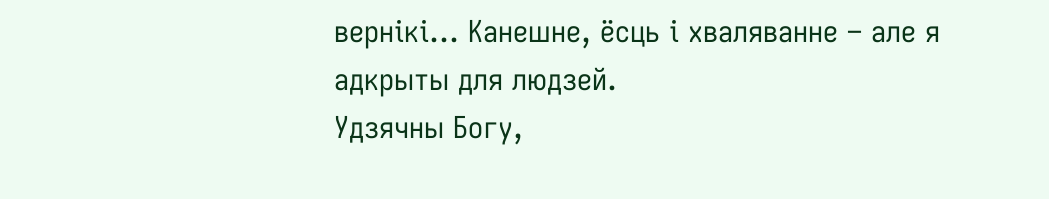вернікі… Канешне, ёсць і хваляванне – але я адкрыты для людзей.
Удзячны Богу,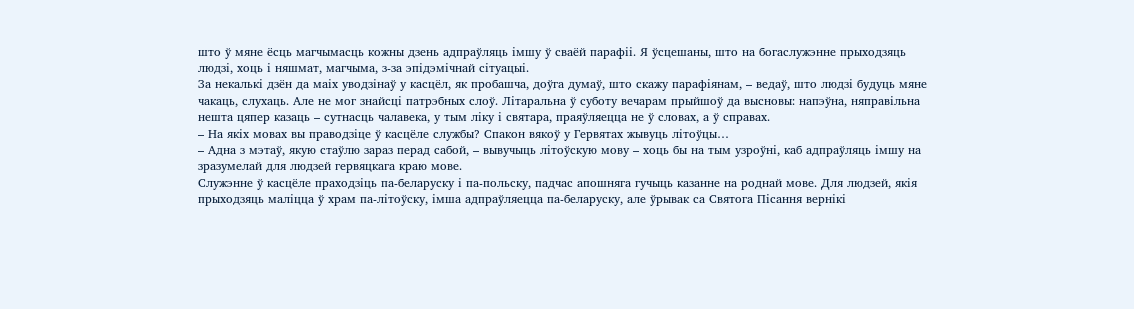што ў мяне ёсць магчымасць кожны дзень адпраўляць імшу ў сваёй парафіі. Я ўсцешаны, што на богаслужэнне прыходзяць людзі, хоць і няшмат, магчыма, з-за эпідэмічнай сітуацыі.
За некалькі дзён да маіх уводзінаў у касцёл, як пробашча, доўга думаў, што скажу парафіянам, – ведаў, што людзі будуць мяне чакаць, слухаць. Але не мог знайсці патрэбных слоў. Літаральна ў суботу вечарам прыйшоў да высновы: напэўна, няправільна нешта цяпер казаць – сутнасць чалавека, у тым ліку і святара, праяўляецца не ў словах, а ў справах.
– На якіх мовах вы праводзіце ў касцёле службы? Спакон вякоў у Гервятах жывуць літоўцы…
– Адна з мэтаў, якую стаўлю зараз перад сабой, – вывучыць літоўскую мову – хоць бы на тым узроўні, каб адпраўляць імшу на зразумелай для людзей гервяцкага краю мове.
Служэнне ў касцёле праходзіць па-беларуску і па-польску, падчас апошняга гучыць казанне на роднай мове. Для людзей, якія прыходзяць маліцца ў храм па-літоўску, імша адпраўляецца па-беларуску, але ўрывак са Святога Пісання вернікі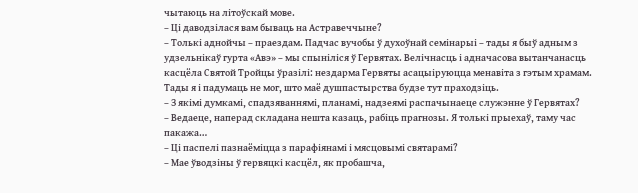чытаюць на літоўскай мове.
– Ці даводзілася вам бываць на Астравеччыне?
– Толькі аднойчы – праездам. Падчас вучобы ў духоўнай семінарыі – тады я быў адным з удзельнікаў гурта «Авэ» – мы спыніліся ў Гервятах. Велічнасць і адначасова вытанчанасць касцёла Святой Тройцы ўразілі: нездарма Гервяты асацыіруюцца менавіта з гэтым храмам. Тады я і падумаць не мог, што маё душпастырства будзе тут праходзіць.
– З якімі думкамі, спадзяваннямі, планамі, надзеямі распачынаеце служэнне ў Гервятах?
– Ведаеце, наперад складана нешта казаць, рабіць прагнозы. Я толькі прыехаў, таму час пакажа…
– Ці паспелі пазнаёміцца з парафіянамі і мясцовымі святарамі?
– Мае ўводзіны ў гервяцкі касцёл, як пробашча,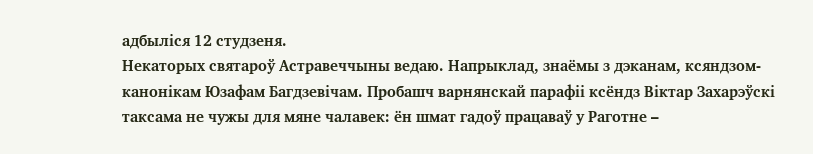адбыліся 12 студзеня.
Некаторых святароў Астравеччыны ведаю. Напрыклад, знаёмы з дэканам, ксяндзом-канонікам Юзафам Багдзевічам. Пробашч варнянскай парафіі ксёндз Віктар Захарэўскі таксама не чужы для мяне чалавек: ён шмат гадоў працаваў у Раготне –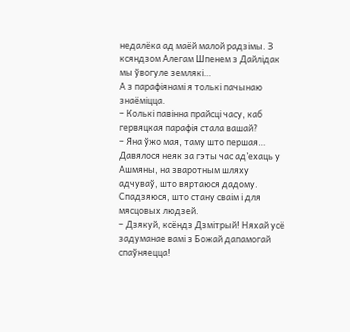недалёка ад маёй малой радзімы. З ксяндзом Алегам Шпенем з Дайлідак мы ўвогуле землякі…
А з парафіянамі я толькі пачынаю знаёміцца.
– Колькі павінна прайсці часу, каб гервяцкая парафія стала вашай?
– Яна ўжо мая, таму што першая… Давялося неяк за гэты час ад’ехаць у Ашмяны, на зваротным шляху адчуваў, што вяртаюся дадому. Спадзяюся, што стану сваім і для мясцовых людзей.
– Дзякуй, ксёндз Дзмітрый! Няхай усё задуманае вамі з Божай дапамогай спаўняецца!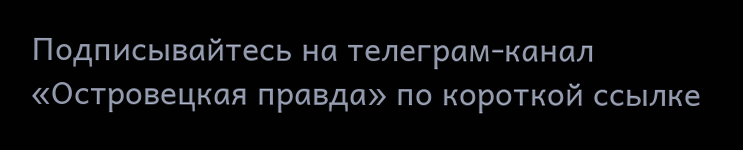Подписывайтесь на телеграм-канал «Островецкая правда» по короткой ссылке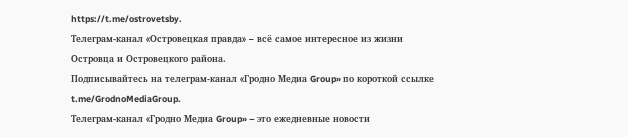https://t.me/ostrovetsby.
Телеграм-канал «Островецкая правда» – всё самое интересное из жизни Островца и Островецкого района.
Подписывайтесь на телеграм-канал «Гродно Медиа Group» по короткой ссылке t.me/GrodnoMediaGroup.
Телеграм-канал «Гродно Медиа Group» – это ежедневные новости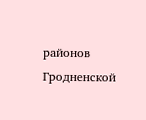районов Гродненской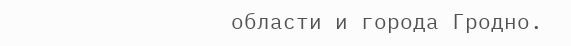области и города Гродно.